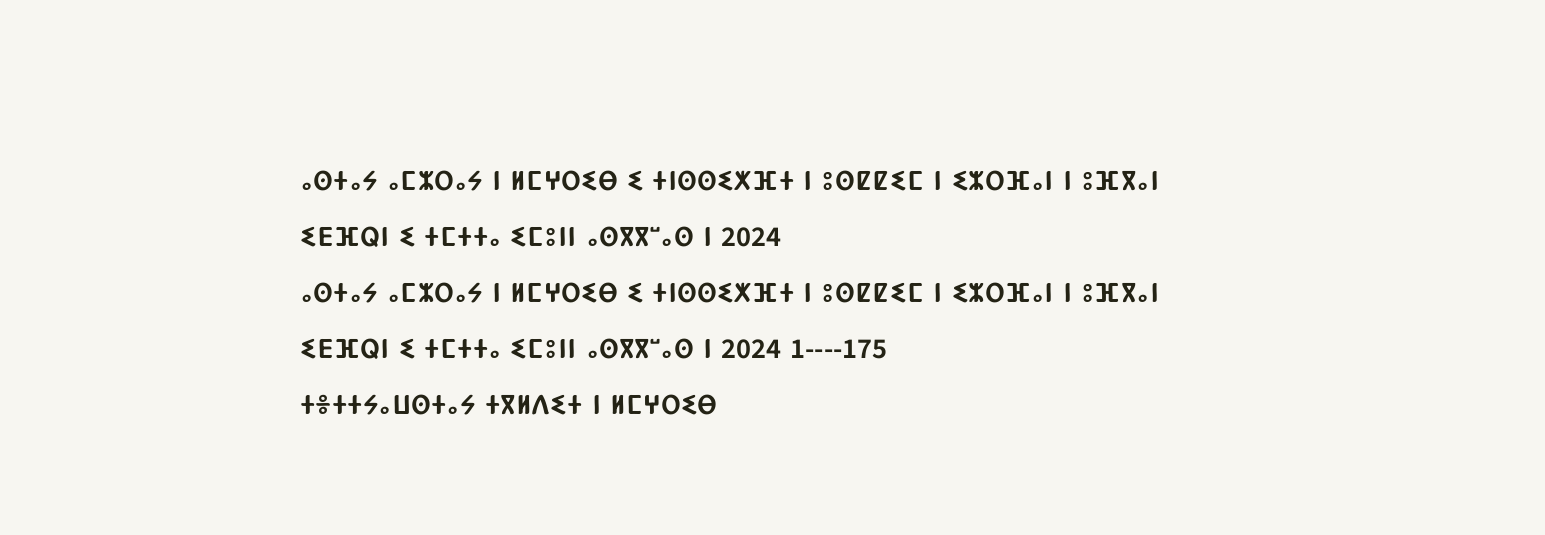ⴰⵙⵜⴰⵢ ⴰⵎⵣⵔⴰⵢ ⵏ ⵍⵎⵖⵔⵉⴱ ⵉ ⵜⵏⵙⵙⵉⵅⴼⵜ ⵏ ⵓⵙⵇⵇⵉⵎ ⵏ ⵉⵣⵔⴼⴰⵏ ⵏ ⵓⴼⴳⴰⵏ ⵉⴹⴼⵕⵏ ⵉ ⵜⵎⵜⵜⴰ ⵉⵎⵓⵏⵏ ⴰⵙⴳⴳⵯⴰⵙ ⵏ 2024
ⴰⵙⵜⴰⵢ ⴰⵎⵣⵔⴰⵢ ⵏ ⵍⵎⵖⵔⵉⴱ ⵉ ⵜⵏⵙⵙⵉⵅⴼⵜ ⵏ ⵓⵙⵇⵇⵉⵎ ⵏ ⵉⵣⵔⴼⴰⵏ ⵏ ⵓⴼⴳⴰⵏ ⵉⴹⴼⵕⵏ ⵉ ⵜⵎⵜⵜⴰ ⵉⵎⵓⵏⵏ ⴰⵙⴳⴳⵯⴰⵙ ⵏ 2024 1----175
ⵜⴻⵜⵜⵢⴰⵡⵙⵜⴰⵢ ⵜⴳⵍⴷⵉⵜ ⵏ ⵍⵎⵖⵔⵉⴱ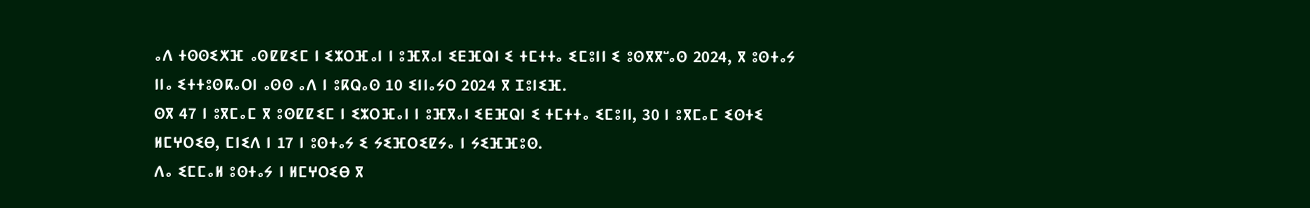ⴰⴷ ⵜⵙⵙⵉⵅⴼ ⴰⵙⵇⵇⵉⵎ ⵏ ⵉⵣⵔⴼⴰⵏ ⵏ ⵓⴼⴳⴰⵏ ⵉⴹⴼⵕⵏ ⵉ ⵜⵎⵜⵜⴰ ⵉⵎⵓⵏⵏ ⵉ ⵓⵙⴳⴳⵯⴰⵙ 2024, ⴳ ⵓⵙⵜⴰⵢ ⵏⵏⴰ ⵉⵜⵜⵓⵙⴽⴰⵔⵏ ⴰⵙⵙ ⴰⴷ ⵏ ⵓⴽⵕⴰⵙ 10 ⵉⵏⵏⴰⵢⵔ 2024 ⴳ ⵊⵓⵏⵉⴼ.
ⵙⴳ 47 ⵏ ⵓⴳⵎⴰⵎ ⴳ ⵓⵙⵇⵇⵉⵎ ⵏ ⵉⵣⵔⴼⴰⵏ ⵏ ⵓⴼⴳⴰⵏ ⵉⴹⴼⵕⵏ ⵉ ⵜⵎⵜⵜⴰ ⵉⵎⵓⵏⵏ, 30 ⵏ ⵓⴳⵎⴰⵎ ⵉⵙⵜⵉ ⵍⵎⵖⵔⵉⴱ, ⵎⵏⵉⴷ ⵏ 17 ⵏ ⵓⵙⵜⴰⵢ ⵉ ⵢⵉⴼⵔⵉⵇⵢⴰ ⵏ ⵢⵉⴼⴼⵓⵙ.
ⴷⴰ ⵉⵎⵎⴰⵍ ⵓⵙⵜⴰⵢ ⵏ ⵍⵎⵖⵔⵉⴱ ⴳ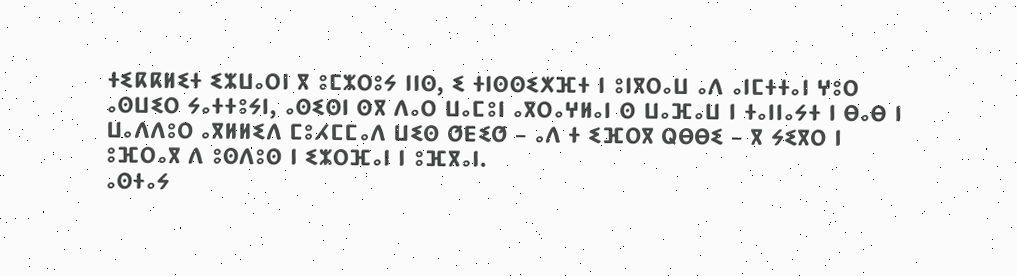ⵜⵉⴽⴽⵍⵉⵜ ⵉⵣⵡⴰⵔⵏ ⴳ ⵓⵎⵣⵔⵓⵢ ⵏⵏⵙ, ⵉ ⵜⵏⵙⵙⵉⵅⴼⵜ ⵏ ⵓⵏⴳⵔⴰⵡ ⴰⴷ ⴰⵏⵎⵜⵜⴰⵏ ⵖⵓⵔ ⴰⵙⵡⵉⵔ ⵢⴰⵜⵜⵓⵢⵏ, ⴰⵙⵉⵙⵏ ⵙⴳ ⴷⴰⵔ ⵡⴰⵎⵓⵏ ⴰⴳⵔⴰⵖⵍⴰⵏ ⵙ ⵡⴰⴼⴰⵡ ⵏ ⵜⴰⵏⵏⴰⵢⵜ ⵏ ⴱⴰⴱ ⵏ ⵡⴰⴷⴷⵓⵔ ⴰⴳⵍⵍⵉⴷ ⵎⵓⵃⵎⵎⴰⴷ ⵡⵉⵙ ⵚⴹⵉⵚ – ⴰⴷ ⵜ ⵉⴼⵔⴳ ⵕⴱⴱⵉ – ⴳ ⵢⵉⴳⵔ ⵏ ⵓⴼⵔⴰⴳ ⴷ ⵓⵙⴷⵓⵙ ⵏ ⵉⵣⵔⴼⴰⵏ ⵏ ⵓⴼⴳⴰⵏ.
ⴰⵙⵜⴰⵢ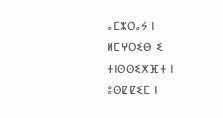ⴰⵎⵣⵔⴰⵢ ⵏ ⵍⵎⵖⵔⵉⴱ ⵉ ⵜⵏⵙⵙⵉⵅⴼⵜ ⵏ ⵓⵙⵇⵇⵉⵎ ⵏ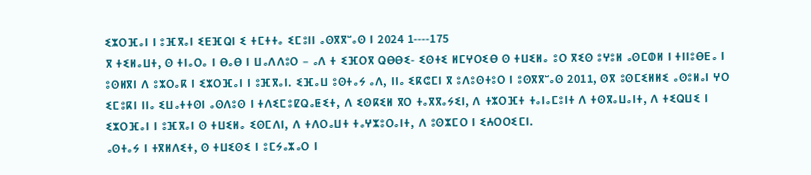ⵉⵣⵔⴼⴰⵏ ⵏ ⵓⴼⴳⴰⵏ ⵉⴹⴼⵕⵏ ⵉ ⵜⵎⵜⵜⴰ ⵉⵎⵓⵏⵏ ⴰⵙⴳⴳⵯⴰⵙ ⵏ 2024 1----175
ⴳ ⵜⵉⵍⴰⵡⵜ, ⵙ ⵜⵏⴰⵔⴰ ⵏ ⴱⴰⴱ ⵏ ⵡⴰⴷⴷⵓⵔ – ⴰⴷ ⵜ ⵉⴼⵔⴳ ⵕⴱⴱⵉ- ⵉⵙⵜⵉ ⵍⵎⵖⵔⵉⴱ ⵙ ⵜⵡⵉⵍⴰ ⵓⵔ ⴳⵉⵙ ⵓⵖⵓⵍ ⴰⵙⵎⵀⵍ ⵏ ⵜⵏⵏⵓⴱⴹⴰ ⵏ ⵓⵙⵍⴳⵏ ⴷ ⵓⵣⵔⴰⴽ ⵏ ⵉⵣⵔⴼⴰⵏ ⵏ ⵓⴼⴳⴰⵏ. ⵉⴼⴰⵡ ⵓⵙⵜⴰⵢ ⴰⴷ, ⵏⵏⴰ ⵉⴽⵛⵎⵏ ⴳ ⵓⴷⵓⵙⵜⵓⵔ ⵏ ⵓⵙⴳⴳⵯⴰⵙ 2011, ⵙⴳ ⵓⵙⵎⵉⵍⵍⵉ ⴰⵙⵓⵍⴰⵏ ⵖⵔ ⵉⵎⵓⴽⵏ ⵏⵏⴰ ⵉⵡⴰⵜⵜⵙⵏ ⴰⵙⴷⵓⵙ ⵏ ⵜⴷⵉⵎⵓⵇⵕⴰⵟⵉⵜ, ⴷ ⵉⵙⴽⵉⵍ ⴳⵔ ⵜⴰⴳⴳⴰⵢⵉⵏ, ⴷ ⵜⵣⵔⴼⵜ ⵜⴰⵏⴰⵎⵓⵏⵜ ⴷ ⵜⵙⴳⴰⵡⴰⵏⵜ, ⴷ ⵜⵉⵕⵡⵉ ⵏ ⵉⵣⵔⴼⴰⵏ ⵏ ⵓⴼⴳⴰⵏ ⵙ ⵜⵡⵉⵍⴰ ⵉⵙⵎⴷⵏ, ⴷ ⵜⴷⵔⴰⵡⵜ ⵜⴰⵖⵣⵓⵔⴰⵏⵜ, ⴷ ⵓⵙⵣⵎⵔ ⵏ ⵉⵄⵔⵔⵉⵎⵏ.
ⴰⵙⵜⴰⵢ ⵏ ⵜⴳⵍⴷⵉⵜ, ⵙ ⵜⵡⵉⵙⵉ ⵏ ⵓⵎⵢⴰⵣⴰⵔ ⵏ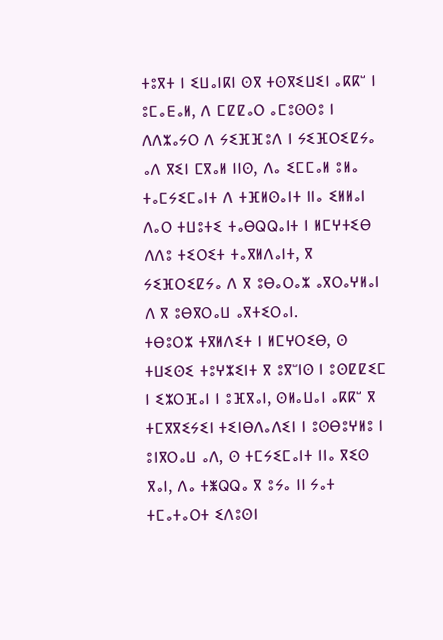ⵜⵓⴳⵜ ⵏ ⵉⵡⴰⵏⴽⵏ ⵙⴳ ⵜⵙⴳⵉⵡⵉⵏ ⴰⴽⴽⵯ ⵏ ⵓⵎⴰⴹⴰⵍ, ⴷ ⵎⵇⵇⴰⵔ ⴰⵎⵓⵙⵙⵓ ⵏ ⴷⴷⵣⴰⵢⵔ ⴷ ⵢⵉⴼⴼⵓⴷ ⵏ ⵢⵉⴼⵔⵉⵇⵢⴰ ⴰⴷ ⴳⵉⵏ ⵎⴳⴰⵍ ⵏⵏⵙ, ⴷⴰ ⵉⵎⵎⴰⵍ ⵓⵍⴰ ⵜⴰⵎⵢⵉⵎⴰⵏⵜ ⴷ ⵜⴼⵍⵙⴰⵏⵜ ⵏⵏⴰ ⵉⵍⵍⴰⵏ ⴷⴰⵔ ⵜⵡⵓⵜⵉ ⵜⴰⴱⵕⵕⴰⵏⵜ ⵏ ⵍⵎⵖⵜⵉⴱ ⴷⴷⵓ ⵜⵉⵔⵉⵜ ⵜⴰⴳⵍⴷⴰⵏⵜ, ⴳ ⵢⵉⴼⵔⵉⵇⵢⴰ ⴷ ⴳ ⵓⴱⴰⵔⴰⵣ ⴰⴳⵔⴰⵖⵍⴰⵏ ⴷ ⴳ ⵓⴱⴳⵔⴰⵡ ⴰⴳⵜⵉⵔⴰⵏ.
ⵜⴱⵓⵔⵣ ⵜⴳⵍⴷⵉⵜ ⵏ ⵍⵎⵖⵔⵉⴱ, ⵙ ⵜⵡⵉⵙⵉ ⵜⵓⵖⵣⵉⵏⵜ ⴳ ⵓⴳⵯⵏⵙ ⵏ ⵓⵙⵇⵇⵉⵎ ⵏ ⵉⵣⵔⴼⴰⵏ ⵏ ⵓⴼⴳⴰⵏ, ⵙⵍⴰⵡⴰⵏ ⴰⴽⴽⵯ ⴳ ⵜⵎⴳⴳⵉⵢⵉⵏ ⵜⵉⵏⴱⴷⴰⴷⵉⵏ ⵏ ⵓⵙⴱⵓⵖⵍⵓ ⵏ ⵓⵏⴳⵔⴰⵡ ⴰⴷ, ⵙ ⵜⵎⵢⵉⵎⴰⵏⵜ ⵏⵏⴰ ⴳⵉⵙ ⴳⴰⵏ, ⴷⴰ ⵜⵥⵕⵕⴰ ⴳ ⵓⵢⴰ ⵏⵏ ⵢⴰⵜ ⵜⵎⴰⵜⴰⵔⵜ ⵉⴷⵓⵙⵏ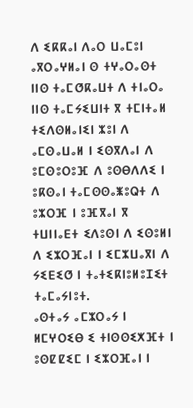ⴷ ⵉⴽⴽⴰⵏ ⴷⴰⵔ ⵡⴰⵎⵓⵏ ⴰⴳⵔⴰⵖⵍⴰⵏ ⵙ ⵜⵖⴰⵔⴰⵙⵜ ⵏⵏⵙ ⵜⴰⵎⵚⴽⴰⵡⵜ ⴷ ⵜⵏⴰⵔⴰ ⵏⵏⵙ ⵜⴰⵎⵢⵉⵡⵏⵜ ⴳ ⵜⵎⵏⵜⴰⵍ ⵜⵉⴷⵙⵍⴰⵏⵉⵏ ⵣⵓⵏ ⴷ ⴰⵎⵙⴰⵡⴰⵍ ⵏ ⵉⵙⴳⴷⴰⵏ ⴷ ⵓⵎⵙⵓⵔⵓⴼ ⴷ ⵓⵙⴱⴷⴷⵉ ⵏ ⵓⴽⵙⴰⵏ ⵜⴰⵎⵙⵙⴰⵥⵓⵕⵜ ⴷ ⵓⵣⵔⴼ ⵏ ⵓⴼⴳⴰⵏ ⴳ ⵜⵡⵏⵏⴰⴹⵜ ⵉⴷⵓⵙⵏ ⴷ ⵉⵙⵓⵍⵏ ⴷ ⵉⵣⵔⴼⴰⵏ ⵏ ⵉⵎⵣⵡⴰⴳⵏ ⴷ ⵢⵉⴹⵉⵚ ⵏ ⵜⴰⵜⵉⴽⵏⵓⵍⵓⵊⵉⵜ ⵜⴰⵎⴰⵢⵏⵓⵜ.
ⴰⵙⵜⴰⵢ ⴰⵎⵣⵔⴰⵢ ⵏ ⵍⵎⵖⵔⵉⴱ ⵉ ⵜⵏⵙⵙⵉⵅⴼⵜ ⵏ ⵓⵙⵇⵇⵉⵎ ⵏ ⵉⵣⵔⴼⴰⵏ ⵏ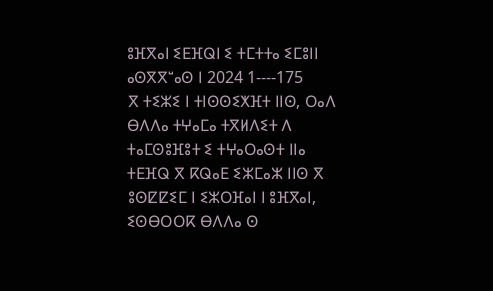ⵓⴼⴳⴰⵏ ⵉⴹⴼⵕⵏ ⵉ ⵜⵎⵜⵜⴰ ⵉⵎⵓⵏⵏ ⴰⵙⴳⴳⵯⴰⵙ ⵏ 2024 1----175
ⴳ ⵜⵉⵣⵉ ⵏ ⵜⵏⵙⵙⵉⵅⴼⵜ ⵏⵏⵙ, ⵔⴰⴷ ⴱⴷⴷⴰ ⵜⵖⴰⵎⴰ ⵜⴳⵍⴷⵉⵜ ⴷ ⵜⴰⵎⵙⵓⴼⵓⵜ ⵉ ⵜⵖⴰⵔⴰⵙⵜ ⵏⵏⴰ ⵜⴹⴼⵕ ⴳ ⴽⵕⴰⴹ ⵉⵣⵎⴰⵣ ⵏⵏⵙ ⴳ ⵓⵙⵇⵇⵉⵎ ⵏ ⵉⵣⵔⴼⴰⵏ ⵏ ⵓⴼⴳⴰⵏ, ⵉⵙⴱⵔⵔⴽ ⴱⴷⴷⴰ ⵙ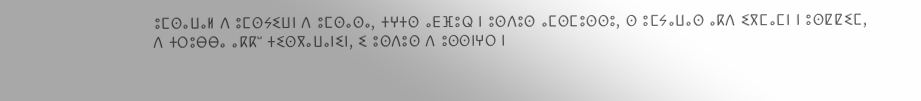ⵓⵎⵙⴰⵡⴰⵍ ⴷ ⵓⵎⵙⵢⵉⵡⵏ ⴷ ⵓⵎⵙⴰⵙⴰ, ⵜⵖⵜⵙ ⴰⴹⴼⵓⵕ ⵏ ⵓⵙⴷⵓⵙ ⴰⵎⵙⵎⵓⵙⵙⵓ, ⵙ ⵓⵎⵢⴰⵡⴰⵙ ⴰⴽⴷ ⵉⴳⵎⴰⵎⵏ ⵏ ⵓⵙⵇⵇⵉⵎ, ⴷ ⵜⵔⵓⴱⴱⴰ ⴰⴽⴽⵯ ⵜⵉⵙⴳⴰⵡⴰⵏⵉⵏ, ⵉ ⵓⵙⴷⵓⵙ ⴷ ⵓⵙⵙⵏⵖⵔ ⵏ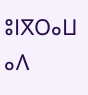ⵓⵏⴳⵔⴰⵡ ⴰⴷ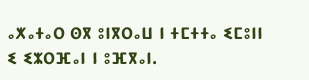ⴰⵅⴰⵜⴰⵔ ⵙⴳ ⵓⵏⴳⵔⴰⵡ ⵏ ⵜⵎⵜⵜⴰ ⵉⵎⵓⵏⵏ ⵉ ⵉⵣⵔⴼⴰⵏ ⵏ ⵓⴼⴳⴰⵏ.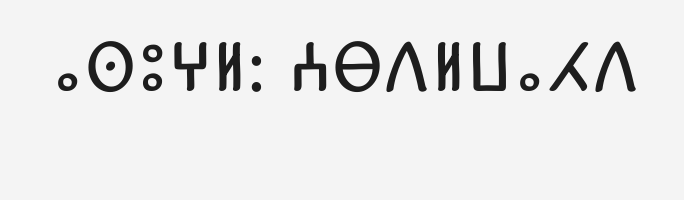ⴰⵙⵓⵖⵍ: ⵄⴱⴷⵍⵡⴰⵃⴷ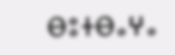ⴱⵓⵜⴱⴰⵖⴰ